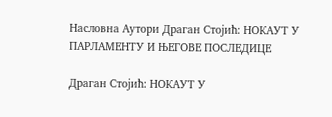Насловна Аутори Драган Стојић: НОКАУТ У ПАРЛАМЕНТУ И ЊЕГОВЕ ПОСЛЕДИЦЕ

Драган Стојић: НОКАУТ У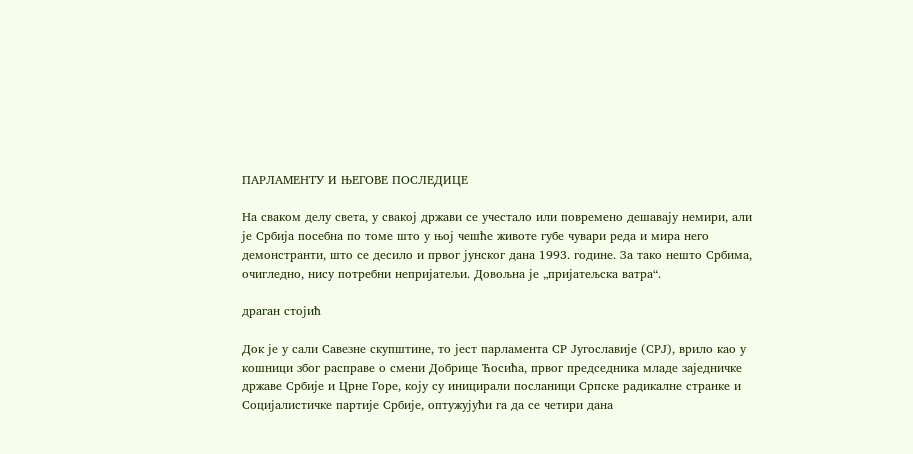ПАРЛАМЕНТУ И ЊЕГОВЕ ПОСЛЕДИЦЕ

На сваком делу света, у свакој држави се учестало или повремено дешавају немири, али је Србија посебна по томе што у њој чешће животе губе чувари реда и мира него демонстранти, што се десило и првог јунског дана 1993. године. За тако нешто Србима, очигледно, нису потребни непријатељи. Довољна је „пријатељска ватра“.

драган стојић

Док је у сали Савезне скупштине, то јест парламента СР Југославије (СРЈ), врило као у кошници због расправе о смени Добрице Ћосића, првог председника младе заједничке државе Србије и Црне Горе, коју су иницирали посланици Српске радикалне странке и Социјалистичке партије Србије, оптужујући га да се четири дана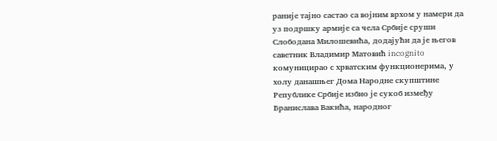раније тајно састао са војним врхом у намери да уз подршку армије са чела Србије сруши Слободана Милошевића, додајући да је његов саветник Владимир Матовић incognito комуницирао с хрватским функционерима, у холу данашњег Дома Народне скупштине Републике Србије избио је сукоб између Бранислава Вакића, народног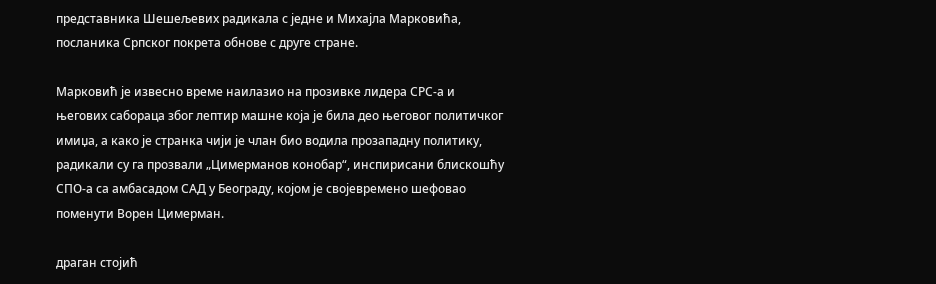представника Шешељевих радикала с једне и Михајла Марковића, посланика Српског покрета обнове с друге стране.

Марковић је извесно време наилазио на прозивке лидера СРС-а и његових сабораца због лептир машне која је била део његовог политичког имиџа, а како је странка чији је члан био водила прозападну политику, радикали су га прозвали „Цимерманов конобар“, инспирисани блискошћу СПО-а са амбасадом САД у Београду, којом је својевремено шефовао поменути Ворен Цимерман.

драган стојић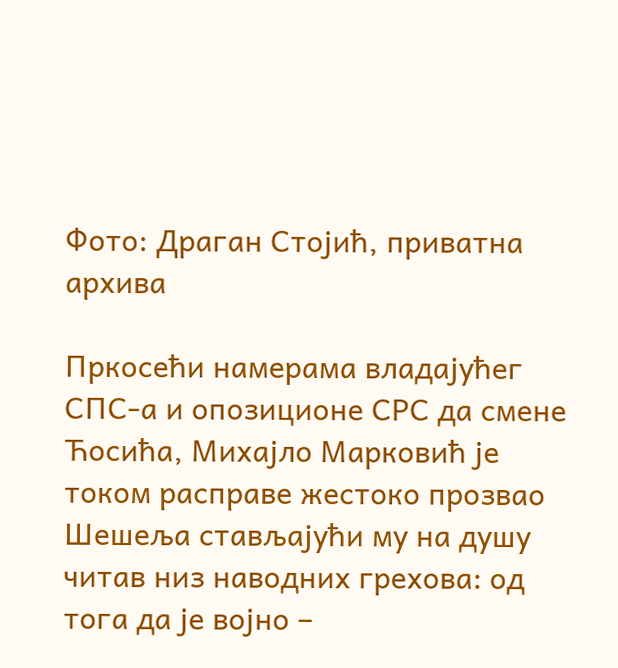Фото: Драган Стојић, приватна архива

Пркосећи намерама владајућег СПС-а и опозиционе СРС да смене Ћосића, Михајло Марковић је током расправе жестоко прозвао Шешеља стављајући му на душу читав низ наводних грехова: од тога да је војно –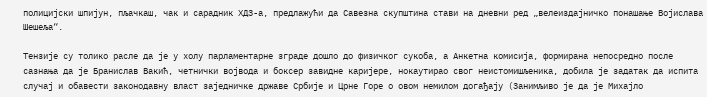полицијски шпијун, пљачкаш, чак и сарадник ХДЗ-а, предлажући да Савезна скупштина стави на дневни ред „велеиздајничко понашање Војислава Шешеља“.

Тензије су толико расле да је у холу парламентарне зграде дошло до физичког сукоба, а Анкетна комисија, формирана непосредно после сазнања да је Бранислав Вакић, четнички војвода и боксер завидне каријере, нокаутирао свог неистомишљеника, добила је задатак да испита случај и обавести законодавну власт заједничке државе Србије и Црне Горе о овом немилом догађају (Занимљиво је да је Михајло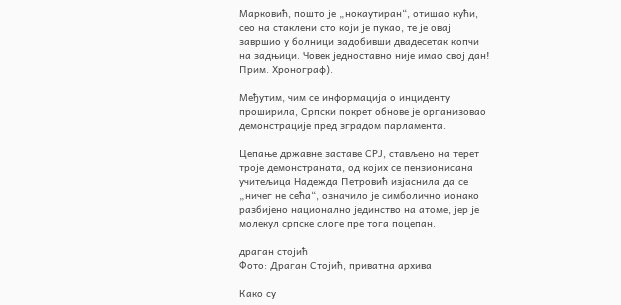Марковић, пошто је „нокаутиран“, отишао кући, сео на стаклени сто који је пукао, те је овај завршио у болници задобивши двадесетак копчи на задњици. Човек једноставно није имао свој дан! Прим. Хронограф).

Међутим, чим се информација о инциденту проширила, Српски покрет обнове је организовао демонстрације пред зградом парламента.

Цепање државне заставе СРЈ, стављено на терет троје демонстраната, од којих се пензионисана учитељица Надежда Петровић изјаснила да се „ничег не сећа“, означило је симболично ионако разбијено национално јединство на атоме, јер је молекул српске слоге пре тога поцепан.

драган стојић
Фото: Драган Стојић, приватна архива

Како су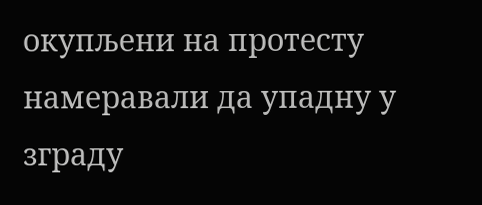окупљени на протесту намеравали да упадну у зграду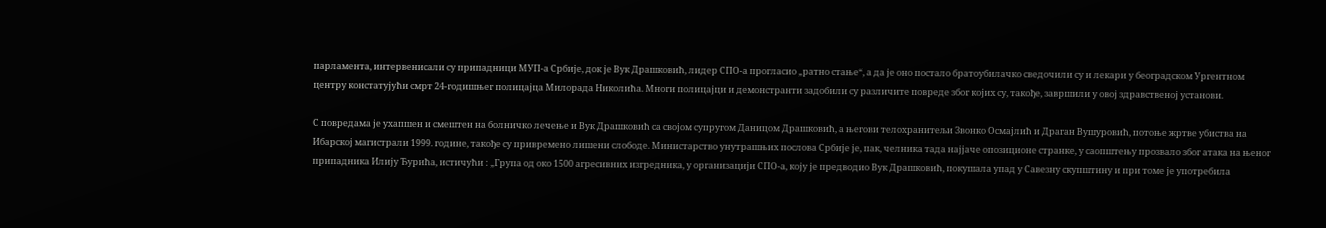парламента, интервенисали су припадници МУП-а Србије, док је Вук Драшковић, лидер СПО-а прогласио „ратно стање“, а да је оно постало братоубилачко сведочили су и лекари у београдском Ургентном центру констатујући смрт 24-годишњег полицајца Милорада Николића. Многи полицајци и демонстранти задобили су различите повреде због којих су, такође, завршили у овој здравственој установи.

С повредама је ухапшен и смештен на болничко лечење и Вук Драшковић са својом супругом Даницом Драшковић, а његови телохранитељи Звонко Осмајлић и Драган Вушуровић, потоње жртве убиства на Ибарској магистрали 1999. године, такође су привремено лишени слободе. Министарство унутрашњих послова Србије је, пак, челника тада најјаче опозиционе странке, у саопштењу прозвало због атака на њеног припадника Илију Ђурића, истичући : „Група од око 1500 агресивних изгредника, у организацији СПО-а, коју је предводио Вук Драшковић, покушала упад у Савезну скупштину и при томе је употребила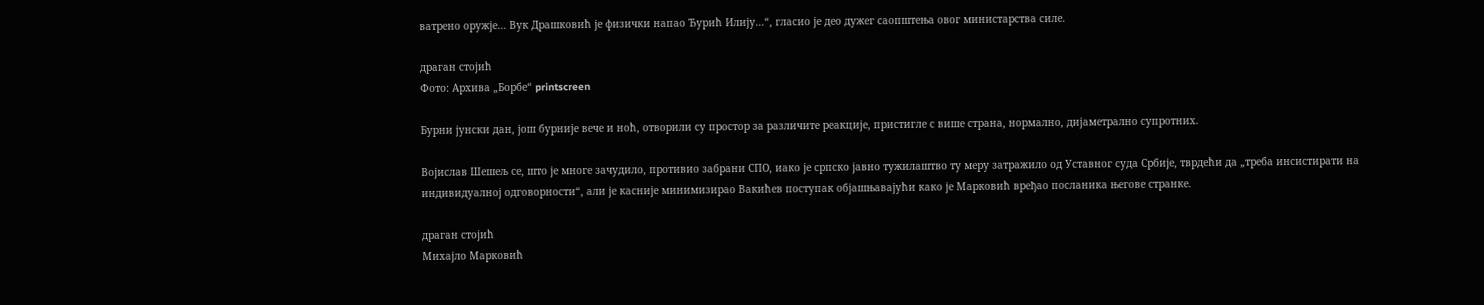ватрено оружје… Вук Драшковић је физички напао Ђурић Илију…“, гласио је део дужег саопштења овог министарства силе.

драган стојић
Фото: Архива „Борбе“ printscreen

Бурни јунски дан, још бурније вече и ноћ, отворили су простор за различите реакције, пристигле с више страна, нормално, дијаметрално супротних.

Војислав Шешељ се, што је многе зачудило, противио забрани СПО, иако је српско јавно тужилаштво ту меру затражило од Уставног суда Србије, тврдећи да „треба инсистирати на индивидуалној одговорности“, али је касније минимизирао Вакићев поступак објашњавајући како је Марковић вређао посланика његове странке.

драган стојић
Михајло Марковић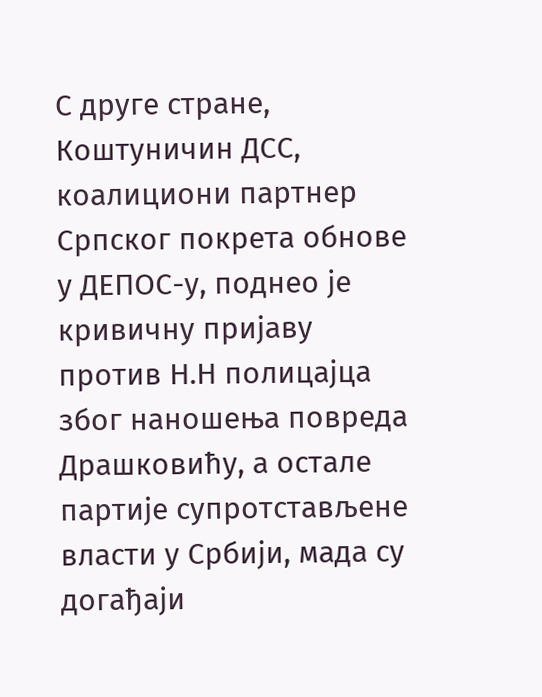С друге стране, Коштуничин ДСС, коалициони партнер Српског покрета обнове у ДЕПОС-у, поднео је кривичну пријаву против Н.Н полицајца због наношења повреда Драшковићу, а остале партије супротстављене власти у Србији, мада су догађаји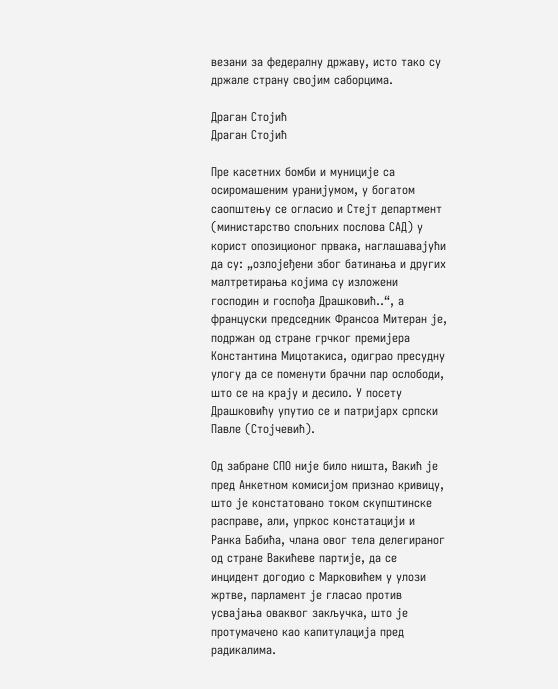везани за федералну државу, исто тако су држале страну својим саборцима.

Драган Стојић
Драган Стојић

Пре касетних бомби и муниције са осиромашеним уранијумом, у богатом саопштењу се огласио и Стејт департмент (министарство спољних послова САД) у корист опозиционог првака, наглашавајући да су: „озлојеђени због батинања и других малтретирања којима су изложени господин и госпођа Драшковић..“, а француски председник Франсоа Митеран је, подржан од стране грчког премијера Константина Мицотакиса, одиграо пресудну улогу да се поменути брачни пар ослободи, што се на крају и десило. У посету Драшковићу упутио се и патријарх српски Павле (Стојчевић).

Од забране СПО није било ништа, Вакић је пред Анкетном комисијом признао кривицу, што је констатовано током скупштинске расправе, али, упркос констатацији и Ранка Бабића, члана овог тела делегираног од стране Вакићеве партије, да се инцидент догодио с Марковићем у улози жртве, парламент је гласао против усвајања оваквог закључка, што је протумачено као капитулација пред радикалима.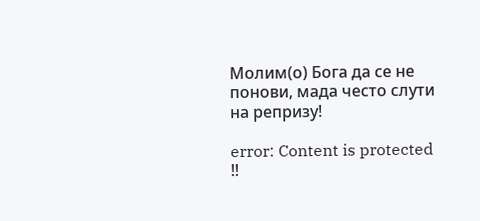Молим(о) Бога да се не понови, мада често слути на репризу!

error: Content is protected !!